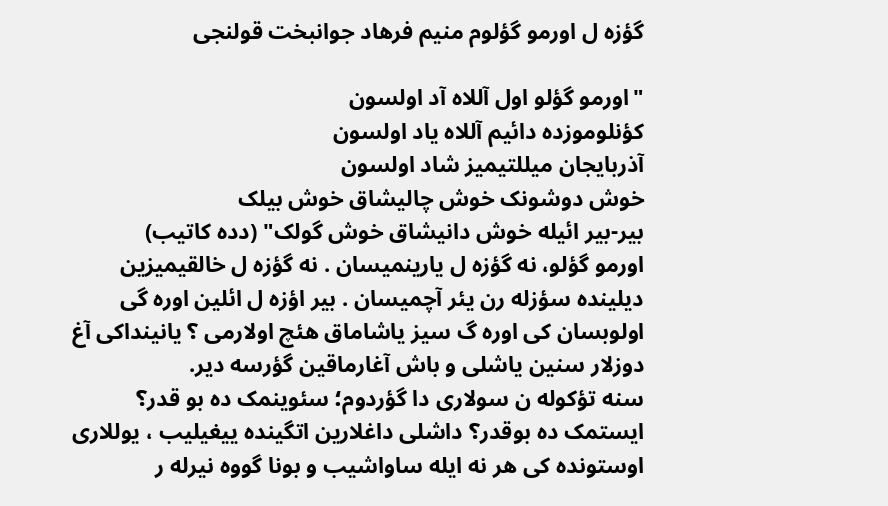گؤزه ل اورمو گؤلوم منیم فرهاد جوانبخت قولنجی

"اورمو گؤلو اول آللاه آد اولسون
کؤنلوموزده دائیم آللاه یاد اولسون
آذربایجان میللتیمیز شاد اولسون
خوش دوشونک خوش چالیشاق خوش بیلک
بیر-بیر ائیله خوش دانیشاق خوش گولک" (دده کاتیب)
اورمو گؤلو، نه گؤزه ل یارینمیسان . نه گؤزه ل خالقیمیزین دیلینده سؤزله رن یئر آچمیسان . بیر اؤزه ل ائلین اوره گی اولوبسان کی اوره گ سیز یاشاماق هئچ اولارمی ؟ یانینداکی آغ دوزلار سنین یاشلی و باش آغارماقین گؤرسه دیر.
سنه تؤکوله ن سولاری دا گؤردوم؛ سئوینمک ده بو قدر؟ ایستمک ده بوقدر؟ داشلی داغلارین اتگینده ییغیلیب ، یوللاری اوستونده کی هر نه ایله ساواشیب و بونا گووه نیرله ر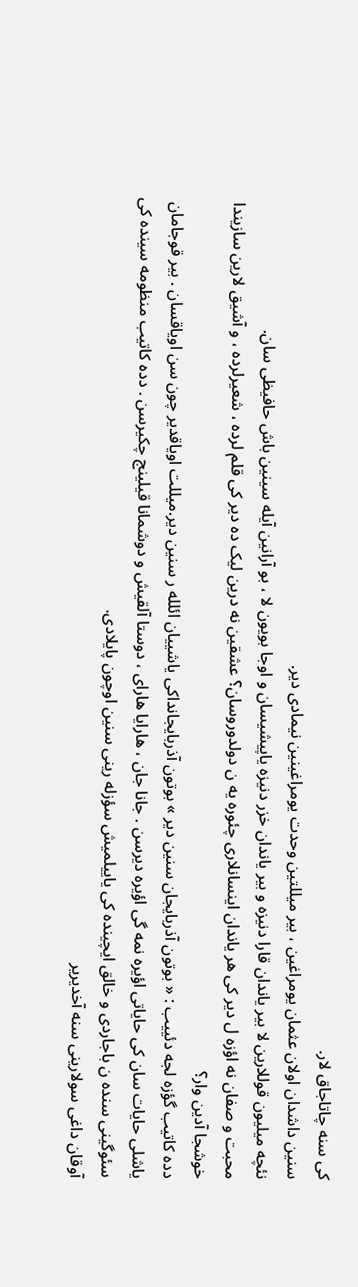کی سنه چاتاجاق لار.
سنین داشدان اولان عثمان یومراغین ، بیر میللتین وحدت یومراغینین نیمادی دیر.
نئچه میلیون قوللارین لا بیر یاندان قارا دنیزه و بیر یاندان خزر دنیزه یاپیشیسان و اوجا بویون لا ، بو آرانین آیله سینین باش حافیظی سان.
محبت و صفان نه اؤزه ل دیر کی هر یاندان اینسانلاری چئوره یه ن دولدوروسان؟ عشقین نه درین لیک ده دیر کی قلم لرده ، شعیرلرده ، و آشیق لارین سازیندا خوشجا آدین وار؟
دده کاتیب گؤزه لجه دئییب : « بوتون آذربایجان سنین دیر » بوتون آذربایجانداکی یاشییان ائلله ر سنین دیر.میللت اویاقدیر چون سن اویاقسان . بیر قوجامان یاشلی حایات سان کی حایاتی اؤیره نمه گی اؤیره دیرسن . جانا جان ، هارایا هارای ، دوستا آلقیش و دوشمانا قیلینج چکیرسن . دده کاتیب منظومه سینده کی سئوگینی سنده ن باجاردی و خالق ایچینده کی یاییلمیش سؤزله رینی سنین اوچون پایلادی.
آوقان داغی سولارینی سنه آخدیریر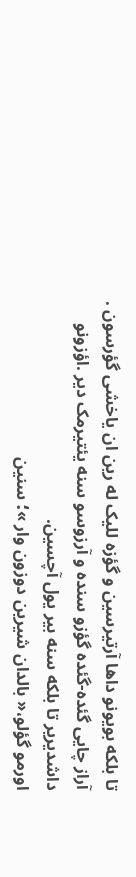تا بلکه بویونو داها آرتیرسین و گؤزه للیک له رین ان یاخشی گؤرسون .
آراز چایی گئده-گئده گؤزو سنده و آرزوسو سنه یئتیرمک دیر .اؤزونو داشدیریر تا بلکه سنه بیر یول آچسین.
اورمو گؤلو،« بالدان شیرین دوزون وار »؛ سنین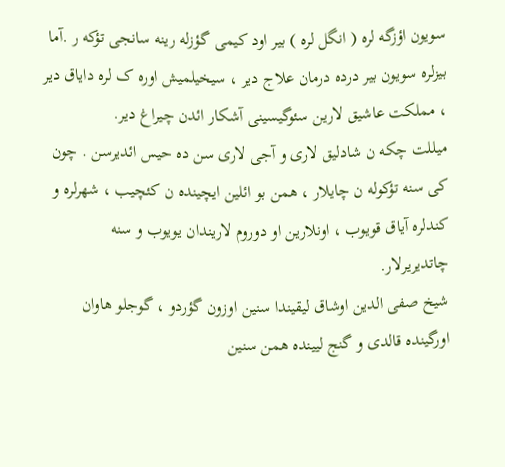سویون اؤزگه لره ( انگل لره ) بیر اود کیمی گؤزله رینه سانجی تؤکه ر .آما بیزلره سویون بیر درده درمان علاج دیر ، سیخیلمیش اوره ک لره دایاق دیر ، مملکت عاشیق لارین سئوگیسینی آشکار ائدن چیراغ دیر.
میللت چکه ن شادلیق لاری و آجی لاری سن ده حیس ائدیرسن . چون کی سنه تؤکوله ن چایلار ، همن بو ائلین ایچینده ن کئچیب ، شهرلره و کندلره آیاق قویوب ، اونلارین او دوروم لاریندان یویوب و سنه چاتدیریرلار.
شیخ صفی الدین اوشاق لیقیندا سنین اوزون گؤردو ، گوجلو هاوان اورگینده قالدی و گنج لیینده همن سنین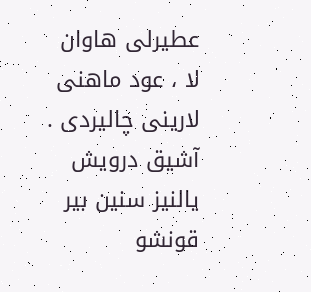عطیرلی هاوان لا ، عود ماهنی لارینی چالیردی . آشیق درویش یالنیز سنین بیر قونشو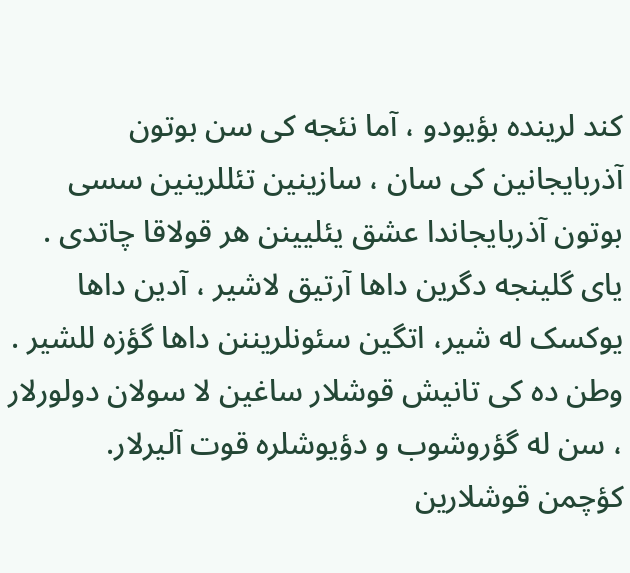کند لرینده بؤیودو ، آما نئجه کی سن بوتون آذربایجانین کی سان ، سازینین تئللرینین سسی بوتون آذربایجاندا عشق یئلیینن هر قولاقا چاتدی .
یای گلینجه دگرین داها آرتیق لاشیر ، آدین داها یوکسک له شیر، اتگین سئونلریننن داها گؤزه للشیر . وطن ده کی تانیش قوشلار ساغین لا سولان دولورلار ، سن له گؤروشوب و دؤیوشلره قوت آلیرلار.
کؤچمن قوشلارین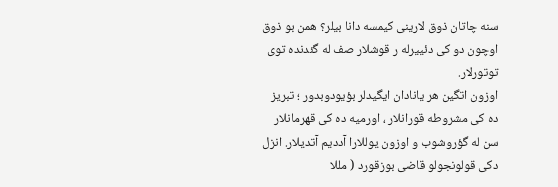سنه چاتان ذوق لارینی کیمسه دانا بیلر؟ همن بو ذوق اوچون دو کی دئییرله ر قوشلار صف له گئدنده توی توتورلار.
اوزون اتگین هر یانادان ایگیدلر بؤیودوبدور ؛ تبریز ده کی مشروطه قورانلار ، اورمیه ده کی قهرمانلار سن له گؤروشوب و اوزون یوللارا آددیم آتدیلار. انزل دکی قولونجولو قاضی بوزقورد ( مللا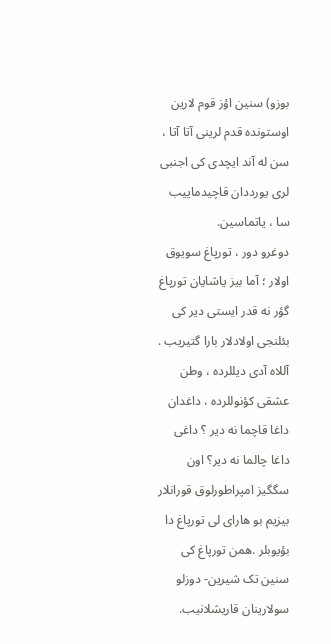بوزو) سنین اؤز قوم لارین اوستونده قدم لرینی آتا آتا ، سن له آند ایچدی کی اجنبی لری یورددان قاچیدماییب سا ، یاتماسین.
دوغرو دور ، تورپاغ سویوق اولار ؛ آما بیز یاشایان تورپاغ گؤر نه قدر ایستی دیر کی بئلنجی اولادلار بارا گتیریب . آللاه آدی دیللرده ، وطن عشقی کؤنوللرده ، داغدان داغا قاچما نه دیر ؟ داغی داغا چالما نه دیر؟ اون سگگیز امپراطورلوق قورانلار بیزیم بو هارای لی تورپاغ دا بؤیوبلر .همن تورپاغ کی سنین تک شیرین- دوزلو سولارینان قاریشلانیب.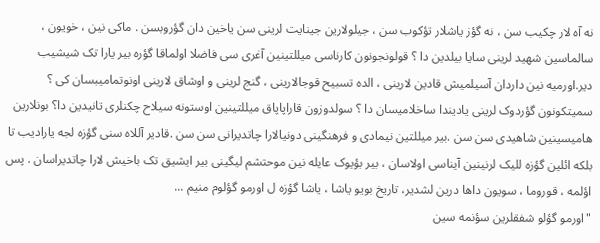نه آه لار چکیب سن ، نه گؤز یاشلار تؤکوب سن ، جیلولارین جینایت لرینی سن یاخین دان گؤروبسن . ماکی نین ، خویون ، سالماسین شهید لرینی سایا بیلدین دا ؟ قولونجونون کارناسی میللتینین آغری سی فاضلا اولماقا گؤره بیر یارا تک شیشیب دیر.اورمیه نین داردان آسیلمیش قادین لارینی ، الده تسبیح قوجالارینی ، گنج لرینی و اوشاق لارینی اونوتمامیبسان کی ؟ سمیتکونون گؤردوک لرینی یادیندا ساخلامیسان دا ؟ سولدوزون قاراپاپاق میللتینین اوستونه سیلاح چکنلری تانیدین دا؟ بونلارین هامیسینین شاهیدی سن سن .بیر میللتین نیمادی و فرهنگینی دونیالارا چاتدیرانی سن سن .قادیر آللاه سنی گؤزه لجه یارادیب تا بلکه ائلین گؤزه للیک لرنینین آیناسی اولاسان ، بیر بؤیوک عایله نین موحتشم لیگینی بیر ایشیق تک باخیش لارا چاتدیراسان . پس اؤلمه ، قوروما ، سویون داها درین لشدیر، تاریخ بویو یاشا ، یاشا گؤزه ل اورمو گؤلوم منیم ...
"اورمو گؤلو شفقلرین سؤنمه سین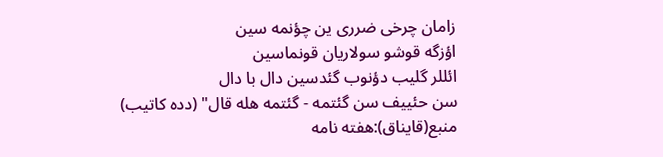زامان چرخی ضرری ین چؤنمه سین
اؤزگه قوشو سولاریان قونماسین
ائللر گلیب دؤنوب گئدسین دال با دال
سن حئییف سن گئتمه - گئتمه هله قال" (دده کاتیب)
منبع(قایناق):هفته نامه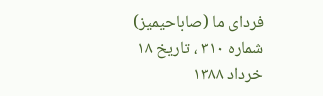فردای ما (صاباحیمیز) شماره ۳۱۰ ، تاریخ ۱۸ خرداد ۱۳۸۸